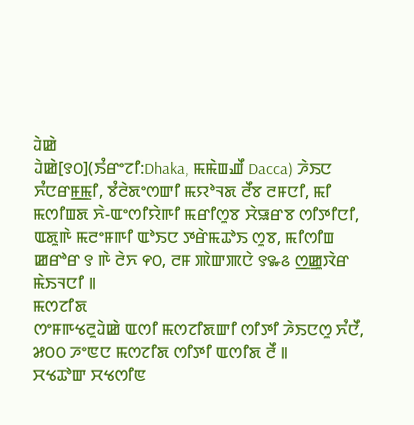ꯙꯥꯀꯥ
ꯙꯥꯀꯥ[꯱꯰](ꯏꯪꯔꯦꯖꯤ:Dhaka, ꯃꯃꯥꯡꯉꯩ Dacca) ꯍꯥꯏꯅ ꯈꯪꯅꯔꯝ꯭ꯃꯤ, ꯕꯪꯂꯥꯗꯦꯁꯛꯤ ꯃꯌꯣꯜꯗ ꯂꯩꯕ ꯂꯝꯅꯤ, ꯃꯤ ꯃꯁꯤꯡꯗ ꯈꯥ-ꯑꯦꯁꯤꯌꯥꯒꯤ ꯃꯔꯤꯁꯨꯕ ꯆꯥꯎꯔꯕ ꯁꯤꯇꯤꯅꯤ, ꯑꯗꯨꯒꯥ ꯃꯂꯦꯝꯒꯤ ꯑꯣꯏꯅ ꯇꯔꯥꯃꯊꯣꯏ ꯁꯨꯕ, ꯃꯤꯁꯤꯡ ꯀꯔꯣꯔ ꯱ ꯒꯥ ꯂꯥꯈ ꯵꯰, ꯂꯝ ꯄꯥꯛꯄꯅꯥ ꯱꯳꯴ ꯁ꯭ꯀꯨꯋꯥꯔ ꯃꯥꯏꯜꯅꯤ ꯫
ꯃꯁꯖꯤꯗ
ꯁꯦꯝꯒꯠꯂꯨꯙꯥꯀꯥ ꯑꯁꯤ ꯃꯁꯖꯤꯗꯛꯤ ꯁꯤꯇꯤ ꯍꯥꯏꯅꯁꯨ ꯈꯪꯅꯩ, ꯷꯰꯰ ꯍꯦꯟꯅ ꯃꯁꯖꯤꯗ ꯁꯤꯇꯤ ꯑꯁꯤꯗ ꯂꯩ ꯫
ꯆꯠꯊꯣꯛ ꯆꯠꯁꯤꯟ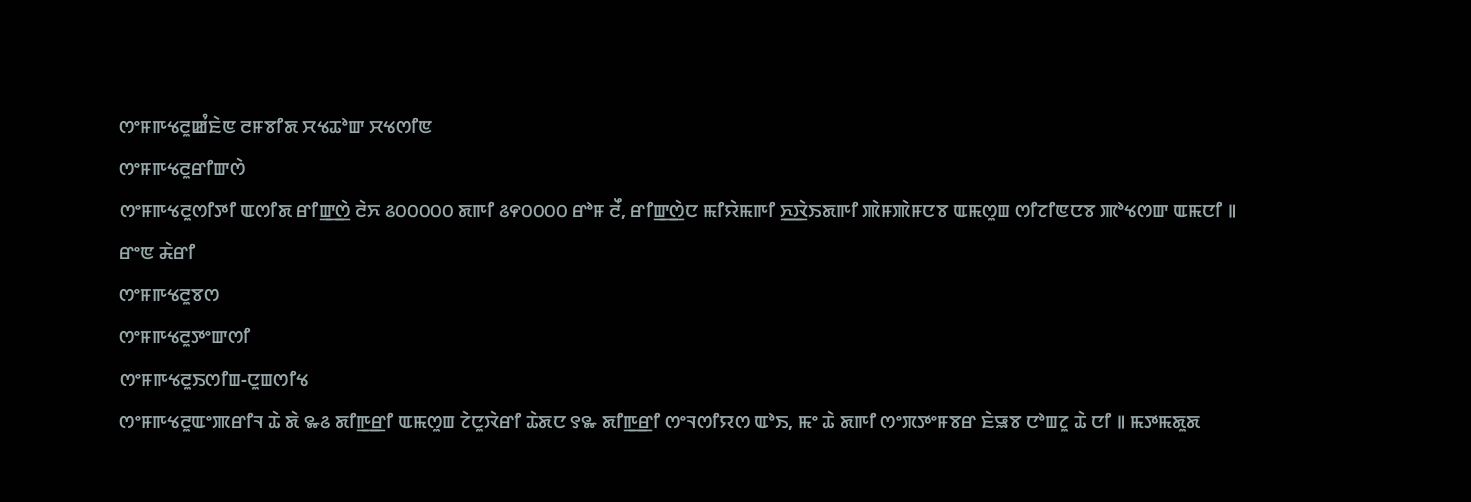ꯁꯦꯝꯒꯠꯂꯨꯀꯪꯐꯥꯟ ꯂꯝꯕꯤꯗ ꯆꯠꯊꯣꯛ ꯆꯠꯁꯤꯟ
ꯁꯦꯝꯒꯠꯂꯨꯔꯤꯛꯁꯥ
ꯁꯦꯝꯒꯠꯂꯨꯁꯤꯇꯤ ꯑꯁꯤꯗ ꯔꯤꯛ꯭ꯁꯥ ꯂꯥꯈ ꯴꯰꯰꯰꯰꯰ ꯗꯒꯤ ꯴꯵꯰꯰꯰꯰ ꯔꯣꯝ ꯂꯩ, ꯔꯤꯛ꯭ꯁꯥꯅ ꯃꯤꯌꯥꯃꯒꯤ ꯈ꯭ꯋꯥꯏꯗꯒꯤ ꯄꯥꯝꯄꯥꯝꯅꯕ ꯑꯃꯁꯨꯡ ꯁꯤꯖꯤꯟꯅꯕ ꯄꯣꯠꯁꯛ ꯑꯃꯅꯤ ꯫
ꯔꯦꯟ ꯘꯥꯔꯤ
ꯁꯦꯝꯒꯠꯂꯨꯕꯁ
ꯁꯦꯝꯒꯠꯂꯨꯇꯦꯛꯁꯤ
ꯁꯦꯝꯒꯠꯂꯨꯏꯁꯤꯡ-ꯅꯨꯡꯁꯤꯠ
ꯁꯦꯝꯒꯠꯂꯨꯑꯦꯄꯔꯤꯜ ꯊꯥ ꯗꯥ ꯳꯴ ꯗꯤꯒ꯭ꯔꯤ ꯑꯃꯁꯨꯡ ꯖꯥꯅꯨꯋꯥꯔꯤ ꯊꯥꯗꯅ ꯱꯳ ꯗꯤꯒ꯭ꯔꯤ ꯁꯦꯜꯁꯤꯌꯁ ꯑꯣꯏ, ꯃꯦ ꯊꯥ ꯗꯒꯤ ꯁꯦꯞꯇꯦꯝꯕꯔ ꯐꯥꯎꯕ ꯅꯣꯡꯖꯨ ꯊꯥ ꯅꯤ ꯫ ꯃꯇꯃꯗꯨꯗ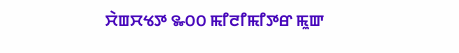ꯆꯥꯡꯆꯠꯇ ꯳꯰꯰ ꯃꯤꯂꯤꯃꯤꯇꯔ ꯃꯨꯛ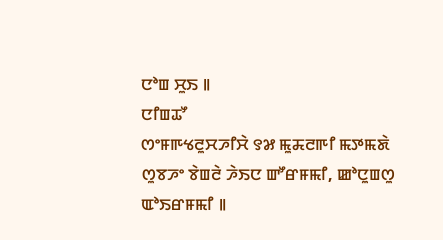ꯅꯣꯡ ꯆꯨꯏ ꯫
ꯅꯤꯡꯊꯧ
ꯁꯦꯝꯒꯠꯂꯨꯆꯍꯤꯆꯥ ꯱꯷ ꯃꯨꯘꯂꯒꯤ ꯃꯇꯃꯗꯥ ꯁꯨꯕꯍꯦ ꯕꯥꯡꯂꯥ ꯍꯥꯏꯅ ꯛꯧꯔꯝꯃꯤ, ꯀꯣꯅꯨꯡꯁꯨ ꯑꯣꯏꯔꯝꯃꯤ ꯫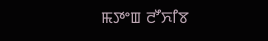ꯃꯇꯦꯡ ꯂꯧꯈꯤꯕ